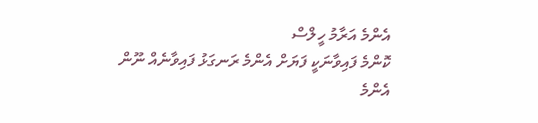އެންމެ އަރާމު ހީލްސް
ކޮންމެ ފައިވާނަކީ ފަޔަށް އެންމެ ރަނގަޅު ފައިވާނެއް ނޫން
އެންމެ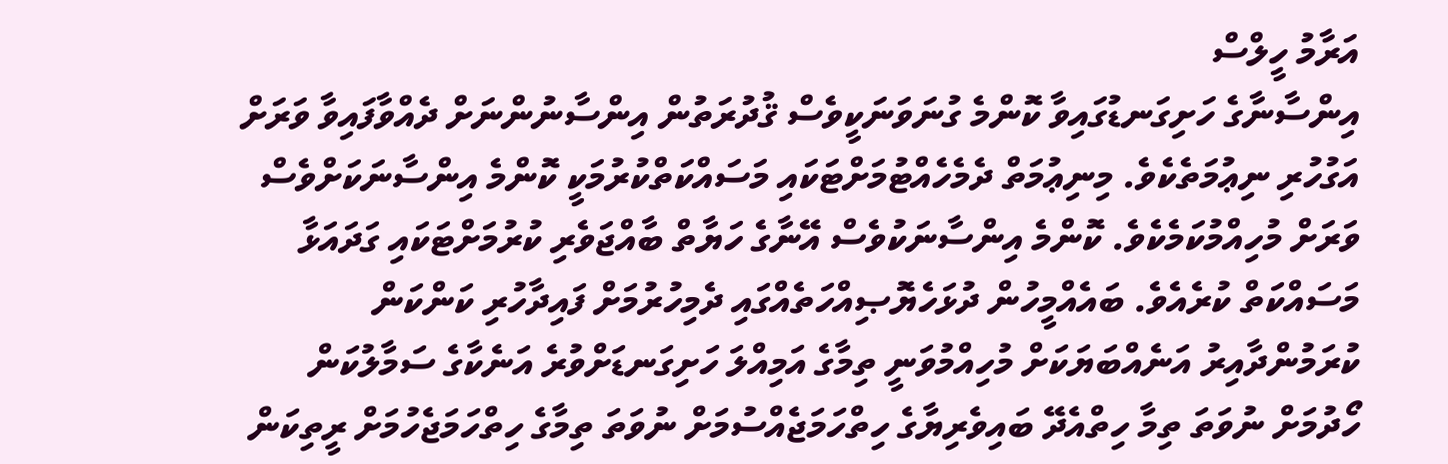އަރާމު ހީލްސް
އިންސާނާގެ ހަށިގަނޑުގައިވާ ކޮންމެ ގުނަވަނަކީވެސް ޤުދުރަތުން އިންސާނުންނަށް ދެއްވާފައިވާ ވަރަށް އަގުހުރި ނިޢުމަތެކެވެ. މިނިޢުމަތް ދެމެހެއްޓުމަށްޓަކައި މަސައްކަތްކުރުމަކީ ކޮންމެ އިންސާނަކަށްވެސް ވަރަށް މުހިއްމުކަމެކެވެ. ކޮންމެ އިންސާނަކުވެސް އޭނާގެ ހަޔާތް ބާއްޖަވެރި ކުރުމަށްޓަކައި ގަދައަޅާ މަސައްކަތް ކުރެއެވެ. ބައެއްމީހުން ދުޅަހެޔޮޞިއްހަތެއްގައި ދެމިހުރުމަށް ފައިދާހުރި ކަންކަން ކުރަމުންދާއިރު އަނެއްބަޔަކަށް މުހިއްމުވަނީ ތިމާގެ އަމިއްލަ ހަށިގަނޑަށްވުރެ އަނެކާގެ ސަމާލުކަން ހޯދުމަށް ނުވަތަ ތިމާ ހިތްއެދޭ ބައިވެރިޔާގެ ހިތްހަމަޖެއްސުމަށް ނުވަތަ ތިމާގެ ހިތްހަމަޖެހުމަށް ރީތިކަން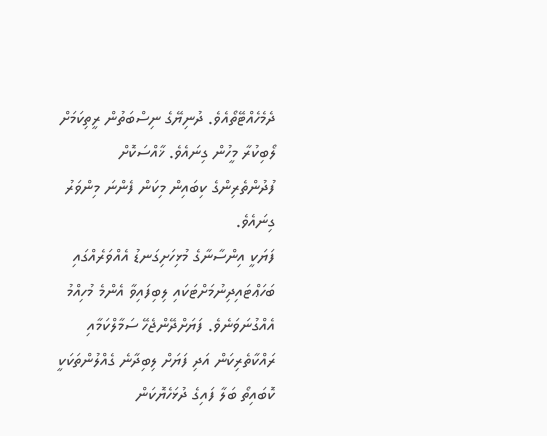ދެމެހެއްޓޭތޯއެވެ. ދުނިޔޭގެ ނިސްބަތުން ރީތިކަމަށް ލޯބިކުރާ މީހުން ގިނައެވެ. ޚާއްސަކޮށް ފުދުންތެރިންގެ ކިބައިން މިކަން ފެންނަ މިންވަރު ގިނައެވެ.
ފަޔަކީ އިންސާނާގެ މުޅިހަށިގަނޑު އެއްވަރެއްގައި ބަހަޢްޓައިދިނުމަށްޓަކައި ލިބިފައިވާ އެންމެ މުހިއްމު އެއްގުނަވަނެވެ. ފަޔަށްދޭންޖެހޭ ސަމާލްކަމާއި ރައްކާތެރިކަން އަދި ފަޔަށް ލިބިދާނެ ގެއްލުންތަކަކީ ކޮބައިތޯ ބަލާ ފައިގެ ދުޅަހެޔޮކަން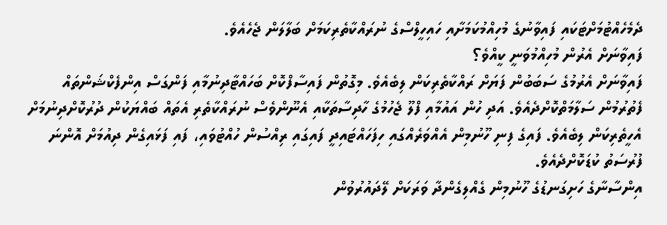ދެމެހެއްޓުމަށްޓަކައި ފައިވާނުގެ މުހިއްމުކަމަށާއި ހައިހީލްސްގެ ނުރައްކާތެރިކަމަށް ބަލާލަން ޖެހެއެވެ.
ފައިވާނަށް އެރުން މުހިއްމުވަނީ ކީއްވެ؟
ފައިވާނަށް އެރުމުގެ ސަބަބުން ފަޔަށް ރައްކާތެރިކަން ލިބެއެވެ. މިގޮތުން ފައިސާފްކޮށް ބަހައްޓާދިނުމާއި ފަންގަސް އިންފެކްޝަންތައް ފެތުރުމުން ސަލާމަތްކޮށްދެއެވެ. އަދި ހުން އައުމާއި ފްލޫ ޖެހުމުގެ ހާދިސާތަކާއި އެނޫންވެސް ނުރައްކާތެރި އެތައް ބައްޔަކުން ދުރުކޮށްދިނުމަށް އެހީތެރިކަން ލިބެއެވެ. ފައިގެ ފިނި ހޫނުމިން އެއްވަރެއްގައި ހިފަހައްޓައިދީ ފައިގައި ރިއްސުން ހުއްޓުވައި، ފައި ފަޅައިގެން ދިއުމަށް އޮންނަ ފުރުސަތު ކުޑަކޮށްދެއެވެ.
އިންސާނާގެ ހަށިގަނޑުގެ ހޫނުމިން ގެއްލިގެންދާ ވަރަކަށް ލޭދައުރުވުން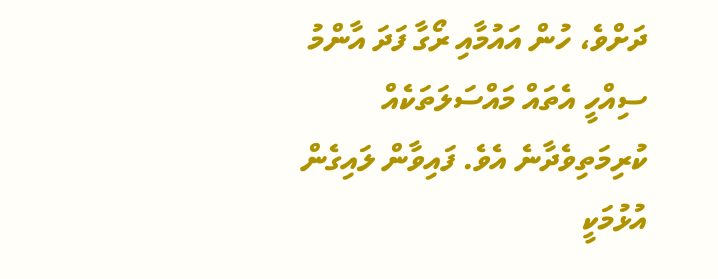ދަށްވެ، ހުން އައުމާއި ރޯގާ ފަދަ އާންމު ސިއްހީ އެތައް މައްސަލަތަކެއް ކުރިމަތިވެދާނެ އެވެ. ފައިވާން ލައިގެން އުޅުމަކީ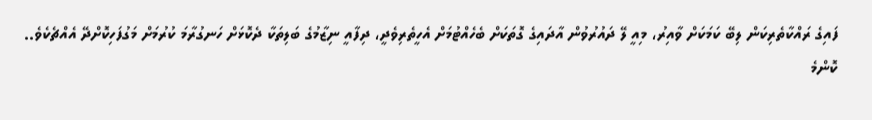ފައިގެ ރައްކާތެރިކަން ލިބޭ ކަމަކަށް ވާއިރު، މިއީ ލޭ ދައުރުވުން އާދައިގެ ގޮތަކަށް ބެހެއްޓުމަށް އެހީތެރިވެދީ، ދިފާއީ ނިޒާމުގެ ބަލިތަކާ ދެކޮޅަށް ހަނގުރާމަ ކުރުމަށް މަގުފަހިކޮށްދޭ އެއްޗެކެވެ..
ކޮންމެ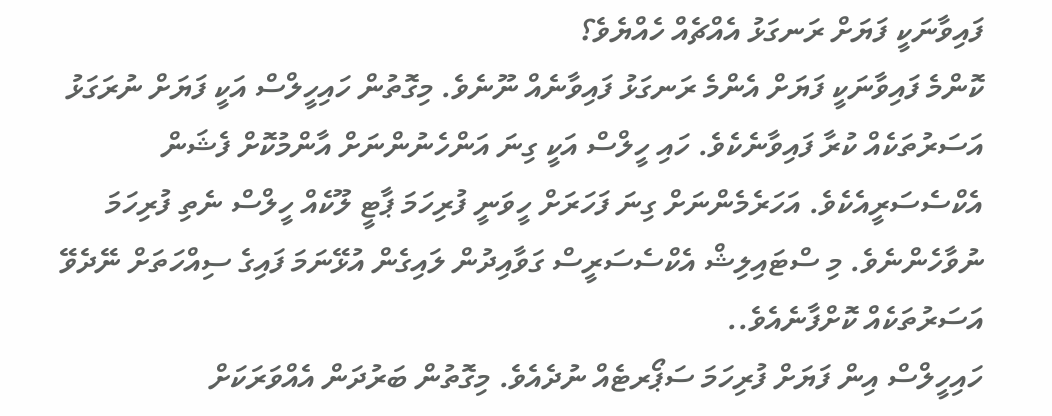ފައިވާނަކީ ފަޔަށް ރަނގަޅު އެއްޗެއް ހެއްޔެވެ؟
ކޮންމެ ފައިވާނަކީ ފަޔަށް އެންމެ ރަނގަޅު ފައިވާނެއް ނޫނެވެ. މިގޮތުން ހައިހީލްސް އަކީ ފަޔަށް ނުރަގަޅު އަސަރުތަކެއް ކުރާ ފައިވާނެކެވެ. ހައި ހީލްސް އަކީ ގިނަ އަންހެނުންނަށް އާންމުކޮށް ފެޝަން އެކްސެސަރީއެކެވެ. އަހަރެމެންނަށް ގިނަ ފަހަރަށް ހީވަނީ ފުރިހަމަ ޕާޓީ ލޫކެއް ހީލްސް ނެތި ފުރިހަމަ ނުވާހެންނެވެ. މި ސްޓައިލިޝް އެކްސެސަރީސް ގަވާއިދުން ލައިގެން އުޅޭނަމަ ފައިގެ ސިއްހަތަށް ނޭދެވޭ އަސަރުތަކެއް ކޮށްފާނެއެވެ..
ހައިހީލްސް އިން ފަޔަށް ފުރިހަމަ ސަޕޯރޓެއް ނުދެއެވެ. މިގޮތުން ބަރުދަން އެއްވަރަކަށް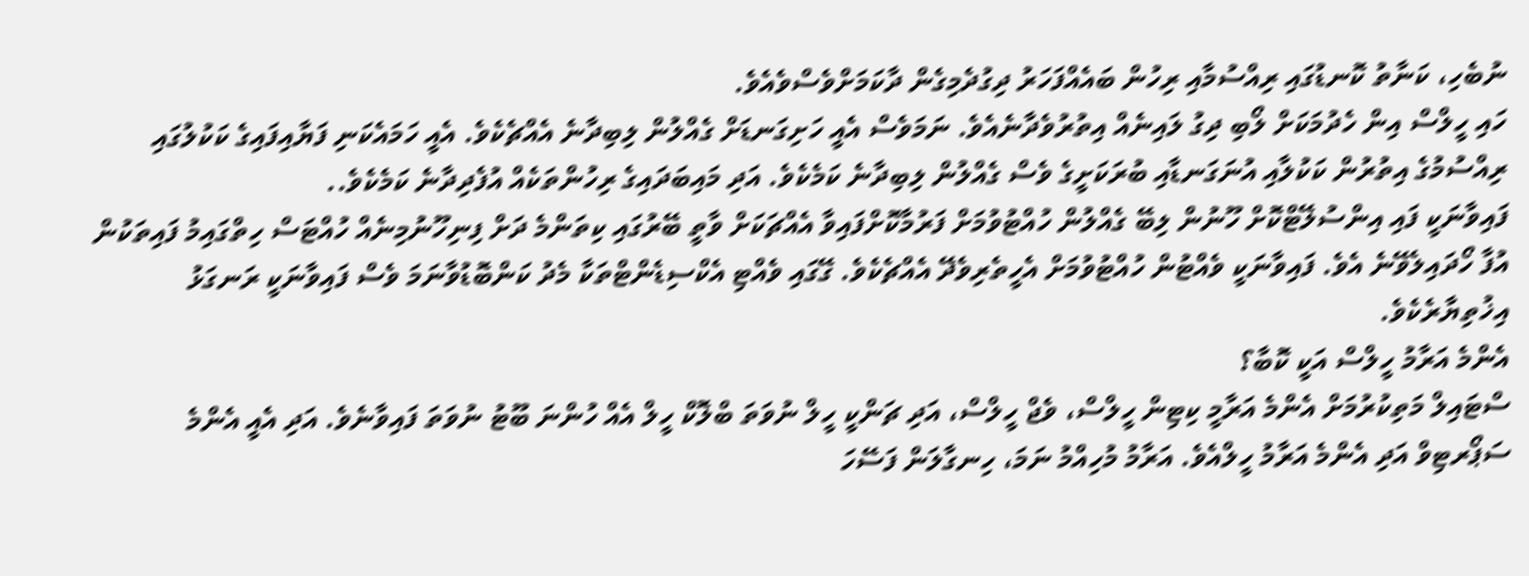ނުބެހި، ކަނާތު ކޮނޑުގައި ރިއްސުމާއި ރިހުން ބައެއްފަހަރު ދިގުދެމިގެން ދާކަމަށްވެސްވެއެވެ.
ހައި ހީލްސް އިން ހެދުމަކަށް ލޯބި ދިގު ލައިނެއް އިތުރުވެދާނެއެވެ. ނަމަވެސް އެއީ ހަށިގަނޑަށް ގެއްލުން ލިބިދާނެ އެއްޗެކެވެ. އެއީ ހަމައެކަނި ފަޔާއިފައިގެ ކަކުލުގައި ރިއްސުމުގެ އިތުރުން ކަކުލާއި އުނަގަނޑާއި ބުރަކަށީގެ ވެސް ގެއްލުން ލިބިދާނެ ކަމެކެވެ. އަދި މައިބަދައިގެ ރިހުންތަކެއް އުފެދިދާނެ ކަމެކެވެ..
ފައިވާނަކީ ފައި އިންސުލޭޓްކޮށް ހޫނުން ލިބޭ ގެއްލުން ހުއްޓުވުމަށް ފަރުމާކޮށްފައިވާ އެއްޗަކަށް ވާތީ ބޭރުގައި ކިތަންމެ ދަށް ފިނިހޫނުމިނެއް ހުއްޓަސް ހިތްގައިމު ފައިތަކުން އުފާ ހޯދައިލެވޭނެ އެވެ. ފައިވާނަކީ ވެއްޓުން ހުއްޓުވުމަށް އެހީތެރިވެދޭ އެއްޗެކެވެ. ގޭގައި ވެއްޓި އެކްސިޑެންޓްތަކާ މެދު ކަންބޮޑުވާނަމަ ވެސް ފައިވާނަކީ ރަނގަޅު އިޚުތިޔާރެކެވެ.
އެންމެ އަރާމު ހީލްސް އަކީ ކޮބާ؟
ސްޓައިލް މަތިކުރުމަށް އެންމެ އަރާމީ ކިޓިން ހީލްސް، ވެޖް ހީލްސް، އަދި ޗަންކީ ހީލް ނުވަތަ ބްލޮކް ހީލް އެއް ހުންނަ ބޫޓު ނުވަތަ ފައިވާނެވެ. އަދި އެއީ އެންމެ ސަޕޯރޓިވް އަދި އެންމެ އަރާމު ހީލްއެވެ. އަރާމު މުހިއްމު ނަމަ، ހިނގާލަން ފަސޭހަ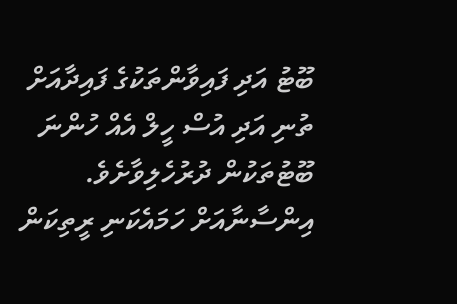ބޫޓު އަދި ފައިވާންތަކުގެ ފައިދާއަށް ތުނި އަދި އުސް ހީލް އެއް ހުންނަ ބޫޓުތަކުން ދުރުހެލިވާށެވެ. އިންސާނާއަށް ހަމައެކަނި ރީތިކަން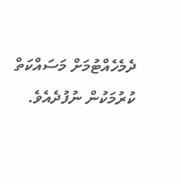ދެމެހެއްޓުމަށް މަސައްކަތް ކުރުމަކުން ނުފުދެއެވެ.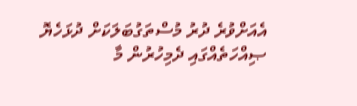އެއަށްވުރެ ދުރު މުސްތަގުބަލަކަށް ދުޅަހެޔޮ ޞިއްހަތެއްގައި ދެމިހުރުން މާ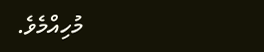މުހިއްމެވެ.